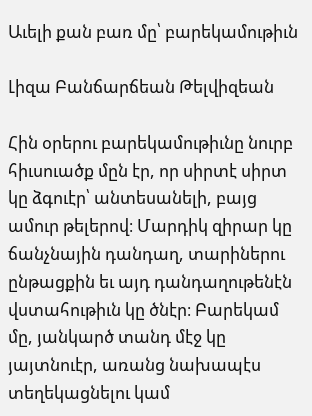Աւելի քան բառ մը՝ բարեկամութիւն

Լիզա Բանճարճեան Թելվիզեան

Հին օրերու բարեկամութիւնը նուրբ հիւսուածք մըն էր, որ սիրտէ սիրտ կը ձգուէր՝ անտեսանելի, բայց ամուր թելերով։ Մարդիկ զիրար կը ճանչնային դանդաղ, տարիներու ընթացքին եւ այդ դանդաղութենէն վստահութիւն կը ծնէր։ Բարեկամ մը, յանկարծ տանդ մէջ կը յայտնուէր, առանց նախապէս տեղեկացնելու կամ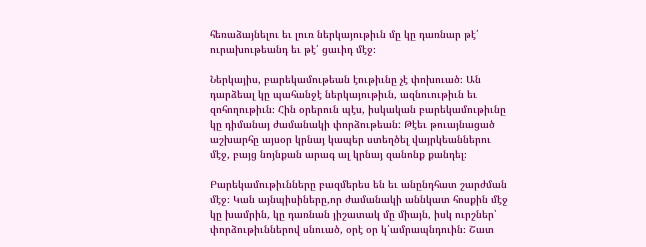հեռաձայնելու եւ լուռ ներկայութիւն մը կը դառնար թէ՛ ուրախութեանդ եւ թէ՛ ցաւիդ մէջ։

Ներկայիս, բարեկամութեան էութիւնը չէ փոխուած։ Ան դարձեալ կը պահանջէ ներկայութիւն, ազնուութիւն եւ զոհողութիւն։ Հին օրերուն պէս, իսկական բարեկամութիւնը կը դիմանայ ժամանակի փորձութեան: Թէեւ թուայնացած աշխարհը այսօր կրնայ կապեր ստեղծել վայրկեաններու մէջ, բայց նոյնքան արագ ալ կրնայ զանոնք քանդել։

Բարեկամութիւնները բազմերես են եւ անընդհատ շարժման մէջ։ Կան այնպիսիները,որ ժամանակի աննկատ հոսքին մէջ կը խամրին, կը դառնան յիշատակ մը միայն, իսկ ուրշներ՝ փորձութիւններով սնուած, օրէ օր կ՛ամրապնդուին։ Շատ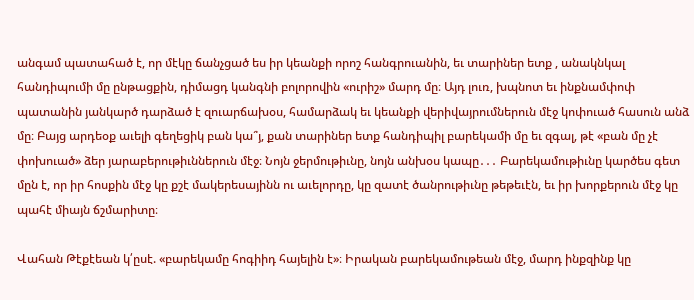անգամ պատահած է, որ մէկը ճանչցած ես իր կեանքի որոշ հանգրուանին, եւ տարիներ ետք , անակնկալ հանդիպումի մը ընթացքին, դիմացդ կանգնի բոլորովին «ուրիշ» մարդ մը։ Այդ լուռ, խպնոտ եւ ինքնամփոփ պատանին յանկարծ դարձած է զուարճախօս, համարձակ եւ կեանքի վերիվայրումներուն մէջ կոփուած հասուն անձ մը։ Բայց արդեօք աւելի գեղեցիկ բան կա՞յ, քան տարիներ ետք հանդիպիլ բարեկամի մը եւ զգալ, թէ «բան մը չէ փոխուած» ձեր յարաբերութիւններուն մէջ։ Նոյն ջերմութիւնը, նոյն անխօս կապը․․․ Բարեկամութիւնը կարծես գետ մըն է, որ իր հոսքին մէջ կը քշէ մակերեսայինն ու աւելորդը, կը զատէ ծանրութիւնը թեթեւէն, եւ իր խորքերուն մէջ կը պահէ միայն ճշմարիտը։

Վահան Թէքէեան կ՛ըսէ. «բարեկամը հոգիիդ հայելին է»։ Իրական բարեկամութեան մէջ, մարդ ինքզինք կը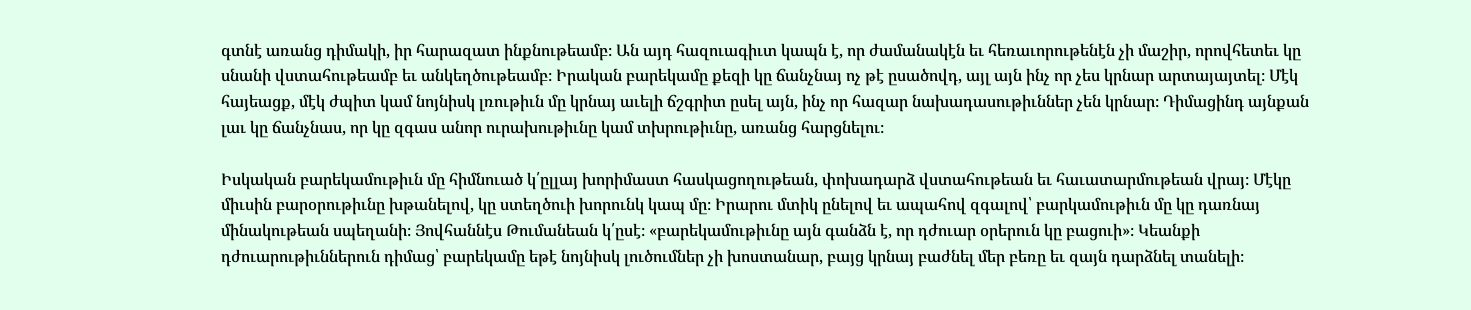գտնէ առանց դիմակի, իր հարազատ ինքնութեամբ։ Ան այդ հազուագիւտ կապն է, որ ժամանակէն եւ հեռաւորութենէն չի մաշիր, որովհետեւ կը սնանի վստահութեամբ եւ անկեղծութեամբ։ Իրական բարեկամը քեզի կը ճանչնայ ոչ թէ ըսածովդ, այլ այն ինչ որ չես կրնար արտայայտել։ Մէկ հայեացք, մէկ ժպիտ կամ նոյնիսկ լռութիւն մը կրնայ աւելի ճշգրիտ ըսել այն, ինչ որ հազար նախադասութիւններ չեն կրնար։ Դիմացինդ այնքան լաւ կը ճանչնաս, որ կը զգաս անոր ուրախութիւնը կամ տխրութիւնը, առանց հարցնելու։

Իսկական բարեկամութիւն մը հիմնուած կ՛ըլլայ խորիմաստ հասկացողութեան, փոխադարձ վստահութեան եւ հաւատարմութեան վրայ։ Մէկը միւսին բարօրութիւնը խթանելով, կը ստեղծուի խորունկ կապ մը։ Իրարու մտիկ ընելով եւ ապահով զգալով՝ բարկամութիւն մը կը դառնայ մինակութեան սպեղանի։ Յովհաննէս Թումանեան կ՛ըսէ։ «բարեկամութիւնը այն գանձն է, որ դժուար օրերուն կը բացուի»։ Կեանքի դժուարութիւններուն դիմաց՝ բարեկամը եթէ նոյնիսկ լուծումներ չի խոստանար, բայց կրնայ բաժնել մեր բեռը եւ զայն դարձնել տանելի։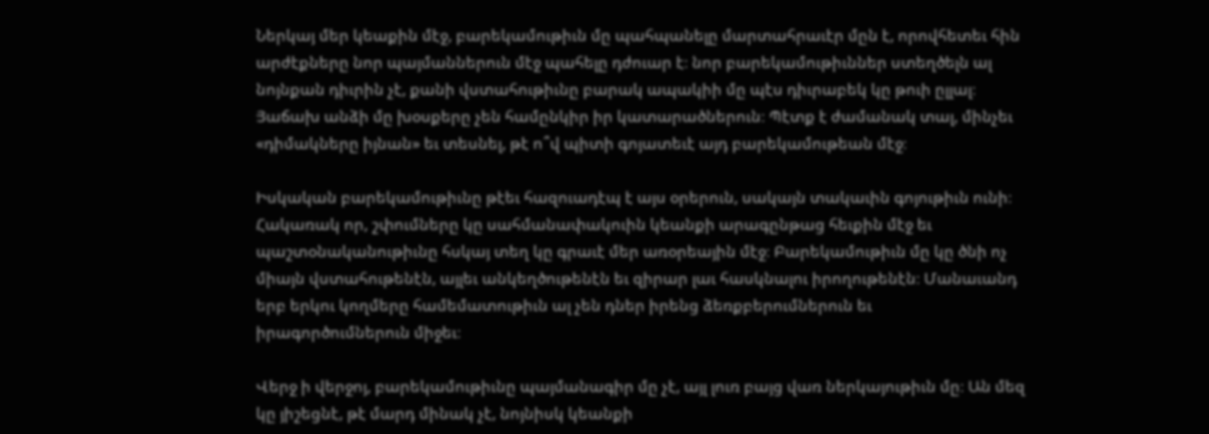Ներկայ մեր կեաքին մէջ, բարեկամութիւն մը պահպանելը մարտահրաւէր մըն է, որովհետեւ հին արժէքները նոր պայմաններուն մէջ պահելը դժուար է։ նոր բարեկամութիւններ ստեղծելն ալ նոյնքան դիւրին չէ, քանի վստահութիւնը բարակ ապակիի մը պէս դիւրաբեկ կը թուի ըլլալ։ Յաճախ անձի մը խօսքերը չեն համընկիր իր կատարածներուն։ Պէտք է ժամանակ տալ, մինչեւ «դիմակները իյնան» եւ տեսնել, թէ ո՞վ պիտի գոյատեւէ այդ բարեկամութեան մէջ։

Իսկական բարեկամութիւնը թէեւ հազուադէպ է այս օրերուն, սակայն տակաւին գոյութիւն ունի։ Հակառակ որ, շփումները կը սահմանափակուին կեանքի արագընթաց հեւքին մէջ եւ պաշտօնականութիւնը հսկայ տեղ կը գրաւէ մեր առօրեային մէջ։ Բարեկամութիւն մը կը ծնի ոչ միայն վստահութենէն, այլեւ անկեղծութենէն եւ զիրար լաւ հասկնալու իրողութենէն։ Մանաւանդ երբ երկու կողմերը համեմատութիւն ալ չեն դներ իրենց ձեռքբերումներուն եւ իրագործումներուն միջեւ։

Վերջ ի վերջոյ, բարեկամութիւնը պայմանագիր մը չէ, այլ լուռ բայց վառ ներկայութիւն մը։ Ան մեզ կը յիշեցնէ, թէ մարդ մինակ չէ, նոյնիսկ կեանքի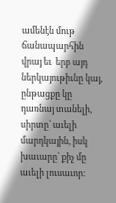ամենէն մութ ճանապարհին վրայ եւ  երբ այդ ներկայութիւնը կայ, ընթացքը կը դառնայ տանելի, սիրտը՝ աւելի մարդկային, իսկ խաւարը՝ քիչ մը աւելի լուսաւոր։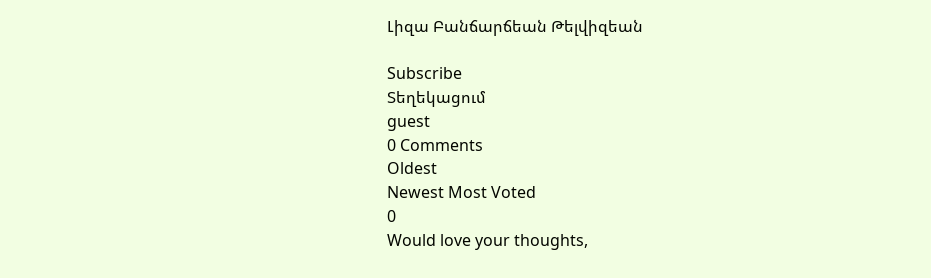Լիզա Բանճարճեան Թելվիզեան

Subscribe
Տեղեկացում
guest
0 Comments
Oldest
Newest Most Voted
0
Would love your thoughts,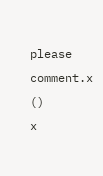please comment.x
()
x